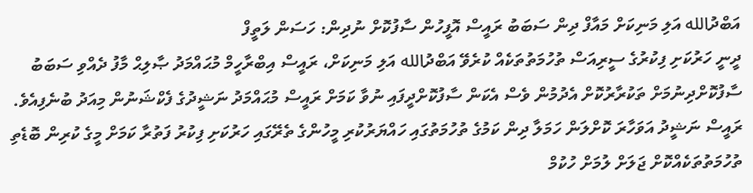އަބްދުالله އަލި މަނިކަށް މައާފް ދިން ސަބަބު ރައީސް އޮފީހުން ސާފުކޮށް ނުދިން: ހަސަން ލަތީފް
ދީނީ ހަރުކަށި ފިކުރުގެ ސީރިއަސް ތުހުމަތުތަކެއް ކުރެވޭ އަބްދުالله އަލި މަނިކަށް، ރައީސް އިބްރާހީމް މުޙައްމަދު ޞާލިޙް މާފު ދެއްވި ސަބަބު ސާފުކޮށްދިނުމަށް ތަކުރާރުކޮށް އެދުމުން ވެސް އެކަން ސާފުކޮށްދީފައި ނުވާ ކަމަށް ރައީސް މުޙައްމަދު ނަޝީދުގެ ފެކްޝަނުން މިއަދު ބުނެފިއެވެ. ރައީސް ނަޝީދު އަވަހާރަ ކޮށްލަން ހަމަލާ ދިން ކަމުގެ ތުހުމަތުގައި ހައްޔަރުކުރި މީހުންގެ ތެރޭގައި ހަރުކަށި ފިކުރު ފަތުރާ ކަމަށް މީގެ ކުރިން ބޮޑެތި ތުހުމަތުތަކެއްކޮށް ޖަލަށް ލުމަށް ހުކުމް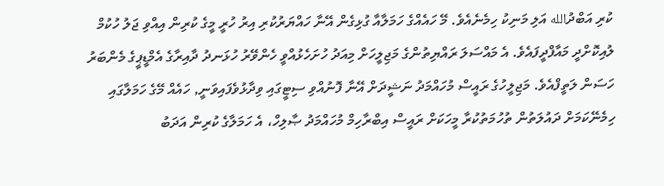ކުރި އަބްދުالله އަލި މަނިކު ހިމެނެއެވެ. މޭ ހައެއްގެ ހަމަލާއާ ގުޅިގެން އޭނާ ހައްޔަރުކުރި އިރު ހުރީ މީގެ ކުރިން އިއްވި ޖަލު ހުކުމް ލުއިކޮށްދީ މައާފްދީފައެވެ. އެ މައްސަލަ ރައްޔިތުންގެ މަޖިލީހަށް މިއަދު ހުށަހެޅުއްވީ ހެންވޭރު ހުޅަނދު ދާއިރާގެ އެމްޑީޕީގެ މެންބަރު ހަސަން ލަތީފްއެވެ. މަޖިލީހުގެ ރައީސް މުހައްމަދު ނަޝީދަށް އޭނާ ފޮނުއްވި ސިޓީގައި ވިދާޅުވެފައިވަނީ, ހައެއް މޭގެ ހަމަލާގައި ހިމެނޭކަމަށް ދައުލަތުން ތުހުމަތުކުރާ މީހަކަށް ރައީސް އިބްރާހިމް މުހައްމަދު ޞާލިހް، އެ ހަމަލާގެ ކުރިން އަދަބު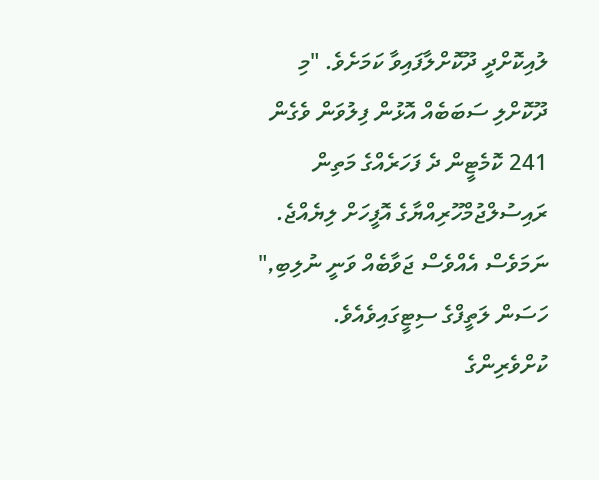ލުއިކޮށްދީ ދޫކޮށްލާފައިވާ ކަމަށެވެ. "މި ދޫކޮށްލި ސަބަބެއް އޮޅުން ފިލުވަން ވެގެން 241 ކޮމެޓީން ދެ ފަހަރެއްގެ މަތިން ރައިސުލްޖުމްހޫރިއްޔާގެ އޮފީހަށް ލިޔެއްޖެ. ނަމަވެސް އެއްވެސް ޖަވާބެއް ވަނީ ނުލިބި," ހަސަން ލަތީފްގެ ސިޓީގައިވެއެވެ. ކުށްވެރިންގެ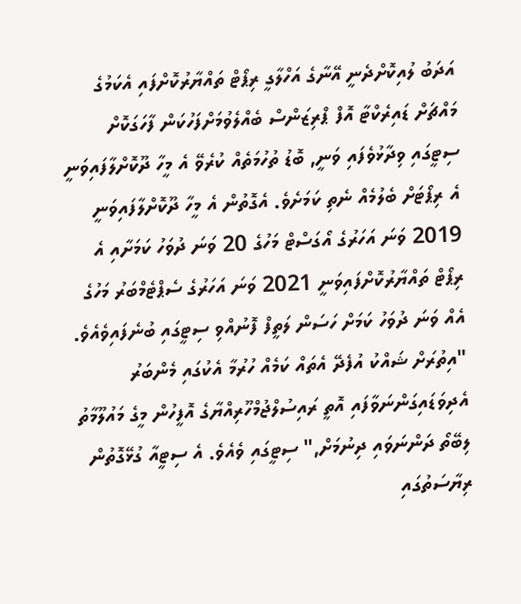އަދަބު ލުއިކޮށްދެނީ އޭނާގެ އަހްލާގީ ރިޕޯޓް ތައްޔާރުކޮށްފައި އެކަމުގެ މައްޗަށް ޑައިރެކްޓާ އޮފް ޕްރިޒަންސް ބެއްލެވުމަށްފަހުކަން ފާހަގަކޮށް ސިޓީގައި ވިދާޅުވެފައި ވަނީ, ބޮޑު ތުހުމަތެއް ކުރެވޭ އެ މީހާ ދޫކޮށްލާފައިވަނީ އެ ރިޕޯޓަށް ބެލުމެއް ނެތި ކަމަށެވެ. އެގޮތުން އެ މީހާ ދޫކޮށްލާފައިވަނީ 2019 ވަނަ އަހަރުގެ އޯގަސްޓް މަހުގެ 20 ވަނަ ދުވަހު ކަމަށާއި އެ ރިޕޯޓް ތައްޔާރުކޮށްފައިވަނީ 2021 ވަނަ އަހަރުގެ ސެޕްޓެމްބަރު މަހުގެ އެއް ވަނަ ދުވަހު ކަމަށް ހަސަން ލަތީފް ފޮނުއްވި ސިޓީގައި ބުނެފައިވެއެވެ. "އިތުރަށް ޝައްކު އުފެދޭ އެތައް ކަމެއް ހުރުމާ އެކުގައި މެންބަރު އެދިވަޑައިގަންނަވާފައި އޮތީ ރައިސުލްޖުމްހޫރިއްޔާގެ އޮފީހުން މީގެ މައުލޫމާތު ލިބޭތޯ ދަންނަވައި ދިނުމަށް," ސިޓީގައި ވެއެވެ. އެ ސިޓީއާ ގުޅޭގޮތުން ރިޔާސަތުގައި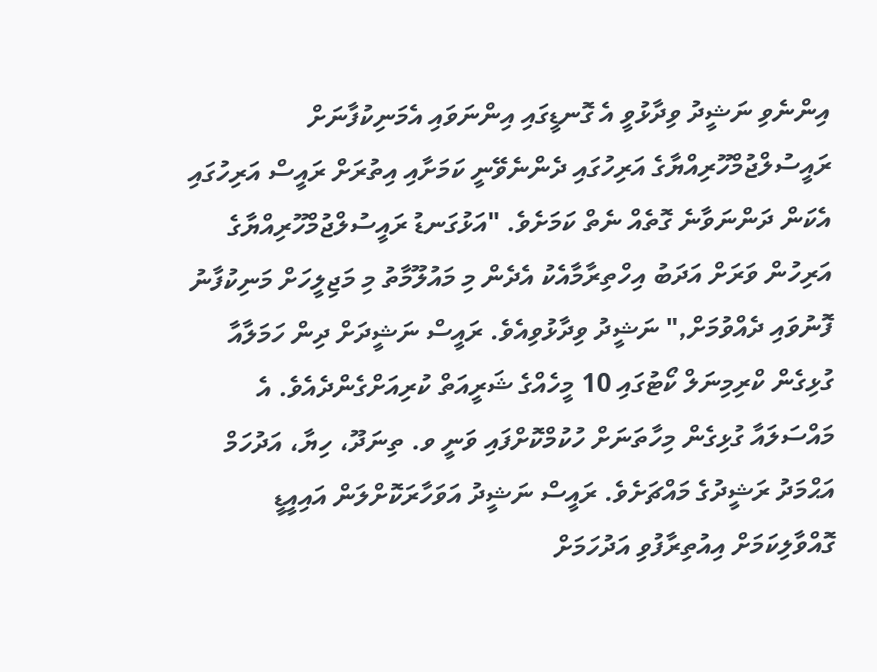އިންނެވި ނަޝީދު ވިދާޅުވީ އެ ގޮނޑީގައި އިންނަވައި އެމަނިކުފާނަށް ރައީސުލްޖުމްހޫރިއްޔާގެ އަރިހުގައި ދެންނެވޭނީ ކަމަށާއި އިތުރަށް ރައީސް އަރިހުގައި އެކަން ދަންނަވާނެ ގޮތެއް ނެތް ކަމަށެވެ. "އަޅުގަނޑު ރައީސުލްޖުމްހޫރިއްޔާގެ އަރިހުން ވަރަށް އަދަބު އިހްތިރާމާއެކު އެދެން މި މައުލޫމާތު މި މަޖިލީހަށް މަނިކުފާނު ފޮނުވައި ދެއްވުމަށް," ނަޝީދު ވިދާޅުވިއެވެ. ރައީސް ނަޝީދަށް ދިން ހަމަލާއާ ގުޅިގެން ކްރިމިނަލް ކޯޓުގައި 10 މީހެއްގެ ޝަރީއަތް ކުރިއަށްގެންދެއެވެ. އެ މައްސަލައާ ގުޅިގެން މިހާތަނަށް ހުކުމްކޮށްފައި ވަނީ ވ. ތިނަދޫ، ހިޔާ، އަދުހަމް އަޙްމަދު ރަޝީދުގެ މައްޗަށެވެ. ރައީސް ނަޝީދު އަވަހާރަކޮށްލަން އައިއީޑީ ގޮއްވާލިކަމަށް އިއުތިރާފުވި އަދުހަމަށް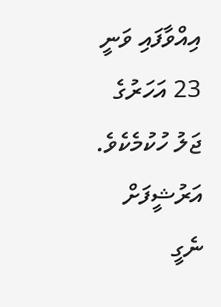އިއްވާފައި ވަނީ 23 އަހަރުގެ ޖަލު ހުކުމެކެވެ.
އަރުޝީފަށް ނެގީ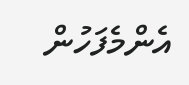އެންމެފަހުން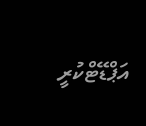އަޕްޑޭޓްކުރީ